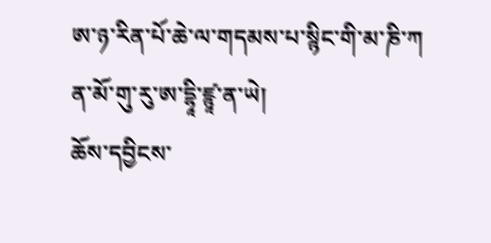ཨ་ཉ་རིན་པོ་ཆེ་ལ་གདམས་པ་སྙིང་གི་མ་ཎི་ཀ
ན་མོ་གུ་རུ་ཨ་དྷཱི་ཛྙཱ་ན་ཡེ།
ཆོས་དབྱིངས་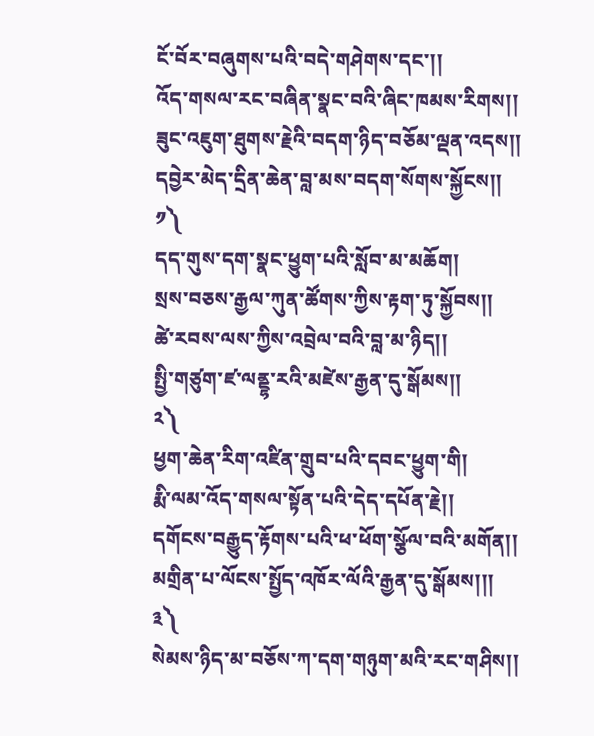ངོ་བོར་བཞུགས་པའི་བདེ་གཤེགས་དང་།།
འོད་གསལ་རང་བཞིན་སྣང་བའི་ཞིང་ཁམས་རིགས།།
ཟུང་འཇུག་ཐུགས་རྗེའི་བདག་ཉིད་བཅོམ་ལྡན་འདས།།
དབྱེར་མེད་དྲིན་ཆེན་བླ་མས་བདག་སོགས་སྐྱོངས།།
༡༽
དད་གུས་དག་སྣང་ཕྱུག་པའི་སློབ་མ་མཆོག།
སྲས་བཅས་རྒྱལ་ཀུན་ཚོགས་ཀྱིས་རྟག་ཏུ་སྐྱོབས།།
ཚེ་རབས་ལས་ཀྱིས་འབྲེལ་བའི་བླ་མ་ཉིད།།
སྤྱི་གཙུག་ཛ་ལནྡྷ་རའི་མཛེས་རྒྱན་དུ་སྒོམས།།
༢༽
ཕྱག་ཆེན་རིག་འཛིན་གྲུབ་པའི་དབང་ཕྱུག་གི།
རྨི་ལམ་འོད་གསལ་སྟོན་པའི་དེད་དཔོན་རྗེ།།
དགོངས་བརྒྱུད་རྟོགས་པའི་ཕ་ཕོག་སྩོལ་བའི་མགོན།།
མགྲིན་པ་ལོངས་སྤྱོད་འཁོར་ལོའི་རྒྱན་དུ་སྒོམས།།།
༣༽
སེམས་ཉིད་མ་བཅོས་ཀ་དག་གཉུག་མའི་རང་གཤིས།།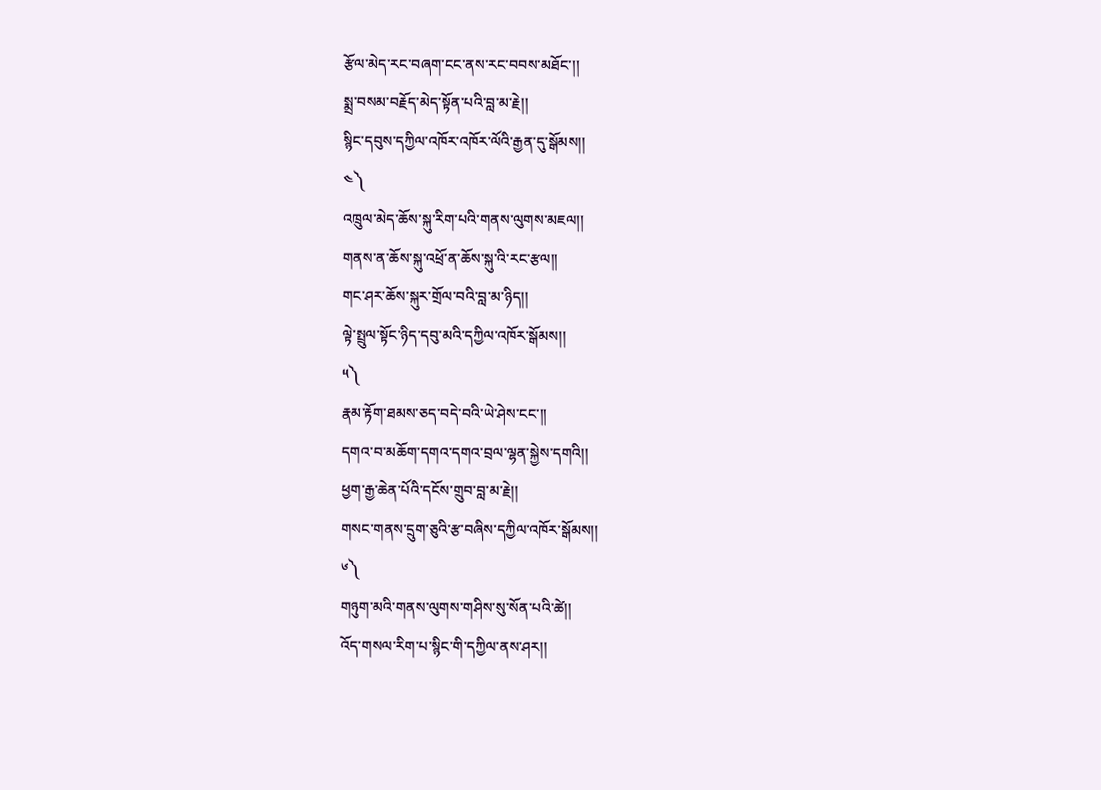རྩོལ་མེད་རང་བཞག་ངང་ནས་རང་བབས་མཐོང་།།
སྨྲ་བསམ་བརྗོད་མེད་སྟོན་པའི་བླ་མ་རྗེ།།
སྙིང་དབུས་དཀྱིལ་འཁོར་འཁོར་ལོའི་རྒྱན་དུ་སྒོམས།།
༤༽
འཁྲུལ་མེད་ཆོས་སྐུ་རིག་པའི་གནས་ལུགས་མཇལ།།
གནས་ན་ཆོས་སྐུ་འཕྲོ་ན་ཆོས་སྐུ་འི་རང་རྩལ།།
གང་ཤར་ཆོས་སྐུར་གྲོལ་བའི་བླ་མ་ཉིད།།
ལྟེ་སྤྲུལ་སྟོང་ཉིད་དབུ་མའི་དཀྱིལ་འཁོར་སྒོམས།།
༥༽
རྣམ་རྟོག་ཐམས་ཅད་བདེ་བའི་ཡེ་ཤེས་ངང་།།
དགའ་བ་མཆོག་དགའ་དགའ་བྲལ་ལྷན་སྐྱེས་དགའི།།
ཕྱག་རྒྱ་ཆེན་པོའི་དངོས་གྲུབ་བླ་མ་རྗེ།།
གསང་གནས་དྲུག་ཅུའི་རྩ་བཞིས་དཀྱིལ་འཁོར་སྒོམས།།
༦༽
གཉུག་མའི་གནས་ལུགས་གཤིས་སུ་སོན་པའི་ཚེ།།
འོད་གསལ་རིག་པ་སྙིང་གི་དཀྱིལ་ནས་ཤར།།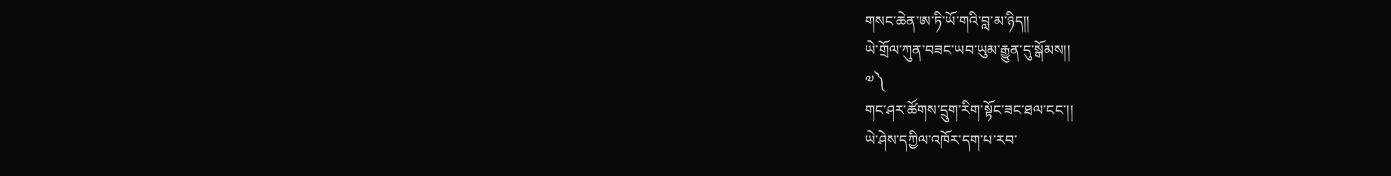གསང་ཆེན་ཨ་ཏི་ཡོ་གའི་བླ་མ་ཉིད།།
ཡེ་གྲོལ་ཀུན་བཟང་ཡབ་ཡུམ་རྒྱུན་དུ་སྒོམས།།
༧༽
གང་ཤར་ཚོགས་དྲུག་རིག་སྟོང་ཟང་ཐལ་ངང་།།
ཡེ་ཤེས་དཀྱིལ་འཁོར་དག་པ་རབ་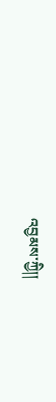འབྱམས་ཀྱི།།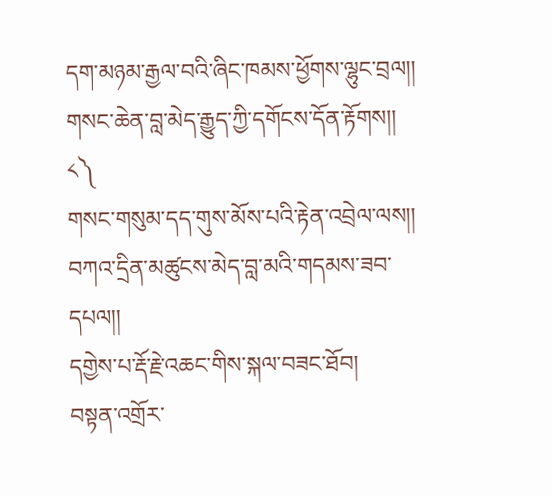དག་མཉམ་རྒྱལ་བའི་ཞིང་ཁམས་ཕྱོགས་ལྷུང་བྲལ།།
གསང་ཆེན་བླ་མེད་རྒྱུད་ཀྱི་དགོངས་དོན་རྟོགས།།
༨༽
གསང་གསུམ་དད་གུས་མོས་པའི་རྟེན་འབྲེལ་ལས།།
བཀའ་དྲིན་མཚུངས་མེད་བླ་མའི་གདམས་ཟབ་དཔལ།།
དགྱེས་པ་རྡོ་རྗེ་འཆང་གིས་སྐལ་བཟང་ཐོབ།
བསྟན་འགྲོར་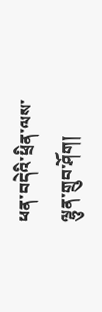ཕན་བདེའི་ཕྲིན་ལས་ལྷུན་གྲུབ་ཤོག།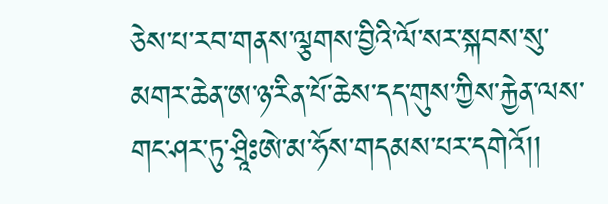ཅེས་པ་རབ་གནས་ལྕགས་བྱིའི་ལོ་སར་སྐབས་སུ་མགར་ཆེན་ཨ་ཉ་རིན་པོ་ཆེས་དད་གུས་ཀྱིས་རྐྱེན་ལས་གང་ཤར་ཏུ་ཤྲཱིཿཨེ་མ་ཧོས་གདམས་པར་དགེའོ།།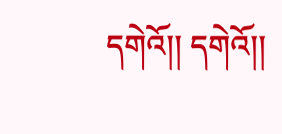དགེའོ།། དགེའོ།།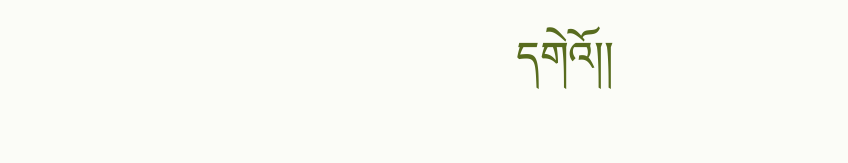དགེའོ།།